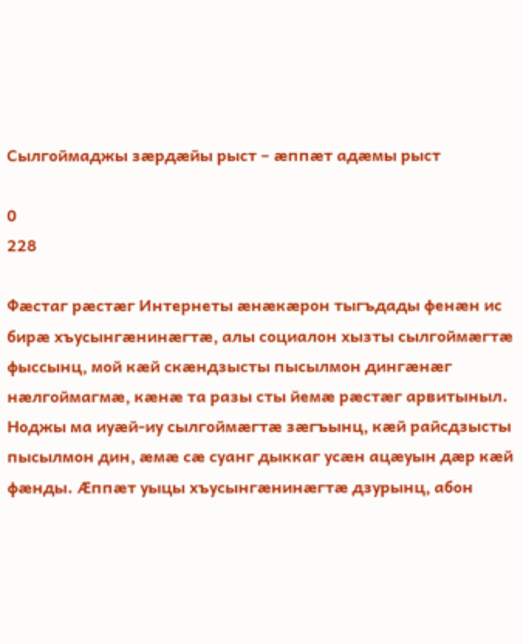Сылгоймаджы зæрдæйы рыст – æппæт адæмы рыст

0
228

Фæстаг рæстæг Интернеты æнæкæрон тыгъдады фенæн ис бирæ хъусынгæнинæгтæ, алы социалон хызты сылгоймæгтæ фыссынц, мой кæй скæндзысты пысылмон дингæнæг нæлгоймагмæ, кæнæ та разы сты йемæ рæстæг арвитыныл. Ноджы ма иуæй-иу сылгоймæгтæ зæгъынц, кæй райсдзысты пысылмон дин, æмæ сæ суанг дыккаг усæн ацæуын дæр кæй фæнды. Æппæт уыцы хъусынгæнинæгтæ дзурынц, абон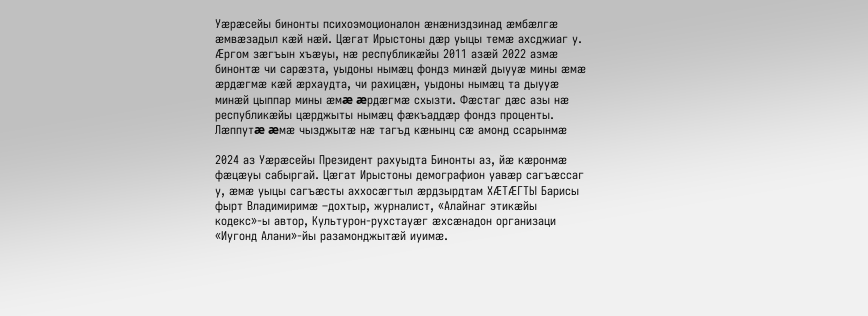Уæрæсейы бинонты психоэмоционалон æнæниздзинад æмбæлгæ æмвæзадыл кæй нæй. Цæгат Ирыстоны дæр уыцы темæ ахсджиаг у. Æргом зæгъын хъæуы, нæ республикæйы 2011 азæй 2022 азмæ бинонтæ чи сарæзта, уыдоны нымæц фондз минæй дыууæ мины æмæ æрдæгмæ кæй æрхаудта, чи рахицæн, уыдоны нымæц та дыууæ минæй цыппар мины æмæ æрдæгмæ схызти. Фæстаг дæс азы нæ республикæйы цæрджыты нымæц фæкъаддæр фондз проценты. Лæппутæ æмæ чызджытæ нæ тагъд кæнынц сæ амонд ссарынмæ

2024 аз Уæрæсейы Президент рахуыдта Бинонты аз, йæ кæронмæ фæцæуы сабыргай. Цæгат Ирыстоны демографион уавæр сагъæссаг у, æмæ уыцы сагъæсты аххосæгтыл æрдзырдтам ХÆТÆГТЫ Барисы фырт Владимиримæ –дохтыр, журналист, «Алайнаг этикæйы кодекс»-ы автор, Культурон-рухстауæг æхсæнадон организаци «Иугонд Алани»-йы разамонджытæй иуимæ.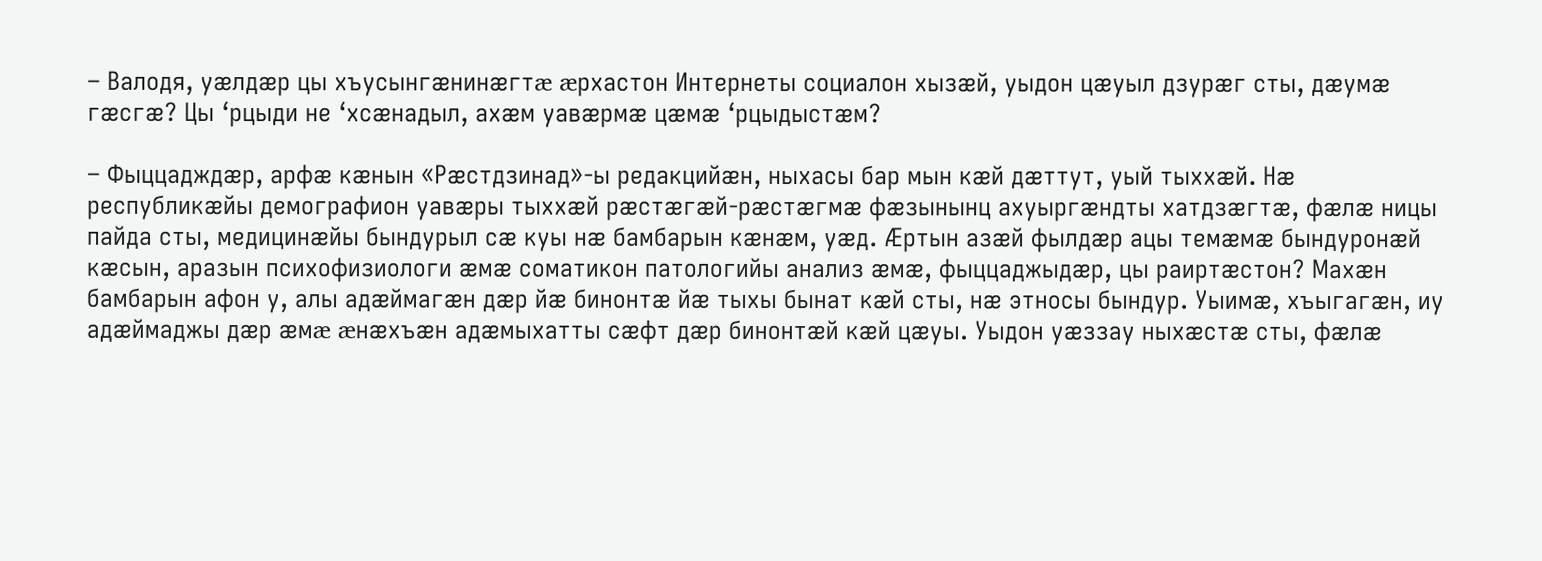– Валодя, уæлдæр цы хъусынгæнинæгтæ æрхастон Интернеты социалон хызæй, уыдон цæуыл дзурæг сты, дæумæ гæсгæ? Цы ‘рцыди не ‘хсæнадыл, ахæм уавæрмæ цæмæ ‘рцыдыстæм?

– Фыццадждæр, арфæ кæнын «Рæстдзинад»-ы редакцийæн, ныхасы бар мын кæй дæттут, уый тыххæй. Нæ республикæйы демографион уавæры тыххæй рæстæгæй-рæстæгмæ фæзынынц ахуыргæндты хатдзæгтæ, фæлæ ницы пайда сты, медицинæйы бындурыл сæ куы нæ бамбарын кæнæм, уæд. Æртын азæй фылдæр ацы темæмæ бындуронæй кæсын, аразын психофизиологи æмæ соматикон патологийы анализ æмæ, фыццаджыдæр, цы раиртæстон? Махæн бамбарын афон у, алы адæймагæн дæр йæ бинонтæ йæ тыхы бынат кæй сты, нæ этносы бындур. Уыимæ, хъыгагæн, иу адæймаджы дæр æмæ æнæхъæн адæмыхатты сæфт дæр бинонтæй кæй цæуы. Уыдон уæззау ныхæстæ сты, фæлæ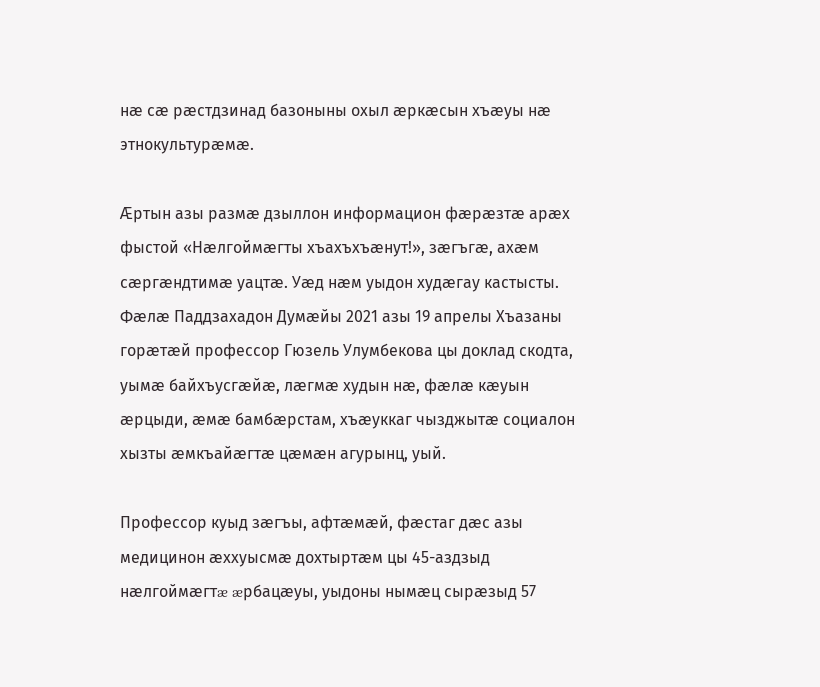нæ сæ рæстдзинад базоныны охыл æркæсын хъæуы нæ этнокультурæмæ.

Æртын азы размæ дзыллон информацион фæрæзтæ арæх фыстой «Нæлгоймæгты хъахъхъæнут!», зæгъгæ, ахæм сæргæндтимæ уацтæ. Уæд нæм уыдон худæгау кастысты. Фæлæ Паддзахадон Думæйы 2021 азы 19 апрелы Хъазаны горæтæй профессор Гюзель Улумбекова цы доклад скодта, уымæ байхъусгæйæ, лæгмæ худын нæ, фæлæ кæуын æрцыди, æмæ бамбæрстам, хъæуккаг чызджытæ социалон хызты æмкъайæгтæ цæмæн агурынц, уый.

Профессор куыд зæгъы, афтæмæй, фæстаг дæс азы медицинон æххуысмæ дохтыртæм цы 45-аздзыд нæлгоймæгтæ æрбацæуы, уыдоны нымæц сырæзыд 57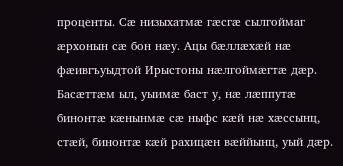проценты. Сæ низыхатмæ гæсгæ сылгоймаг æрхонын сæ бон нæу. Ацы бæллæхæй нæ фæивгъуыдтой Ирыстоны нæлгоймæгтæ дæр. Басæттæм ыл, уыимæ баст у, нæ лæппутæ бинонтæ кæнынмæ сæ ныфс кæй нæ хæссынц, стæй, бинонтæ кæй рахицæн вæййынц, уый дæр.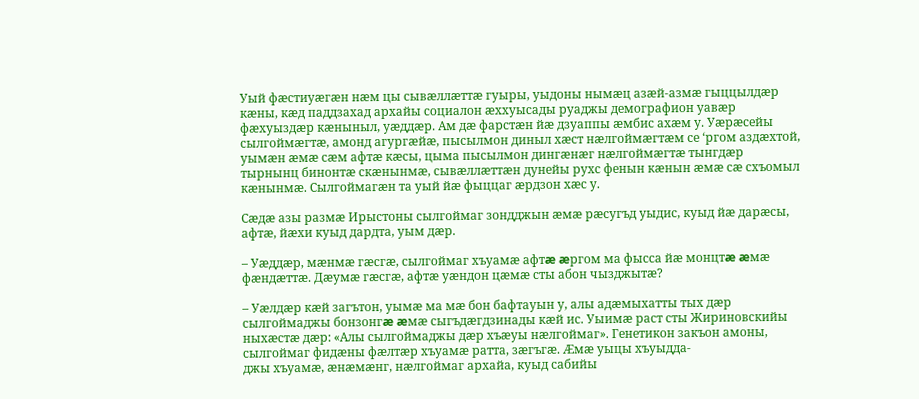Уый фæстиуæгæн нæм цы сывæллæттæ гуыры, уыдоны нымæц азæй-азмæ гыццылдæр кæны, кæд паддзахад архайы социалон æххуысады руаджы демографион уавæр фæхуыздæр кæныныл, уæддæр. Ам дæ фарстæн йæ дзуаппы æмбис ахæм у. Уæрæсейы сылгоймæгтæ, амонд агургæйæ, пысылмон диныл хæст нæлгоймæгтæм се ‘ргом аздæхтой, уымæн æмæ сæм афтæ кæсы, цыма пысылмон дингæнæг нæлгоймæгтæ тынгдæр тырнынц бинонтæ скæнынмæ, сывæллæттæн дунейы рухс фенын кæнын æмæ сæ схъомыл кæнынмæ. Сылгоймагæн та уый йæ фыццаг æрдзон хæс у.

Сæдæ азы размæ Ирыстоны сылгоймаг зондджын æмæ рæсугъд уыдис, куыд йæ дарæсы, афтæ, йæхи куыд дардта, уым дæр.

– Уæддæр, мæнмæ гæсгæ, сылгоймаг хъуамæ афтæ æргом ма фысса йæ монцтæ æмæ фæндæттæ. Дæумæ гæсгæ, афтæ уæндон цæмæ сты абон чызджытæ?

– Уæлдæр кæй загътон, уымæ ма мæ бон бафтауын у, алы адæмыхатты тых дæр сылгоймаджы бонзонгæ æмæ сыгъдæгдзинады кæй ис. Уыимæ раст сты Жириновскийы ныхæстæ дæр: «Алы сылгоймаджы дæр хъæуы нæлгоймаг». Генетикон закъон амоны, сылгоймаг фидæны фæлтæр хъуамæ ратта, зæгъгæ. Æмæ уыцы хъуыдда-
джы хъуамæ, æнæмæнг, нæлгоймаг архайа, куыд сабийы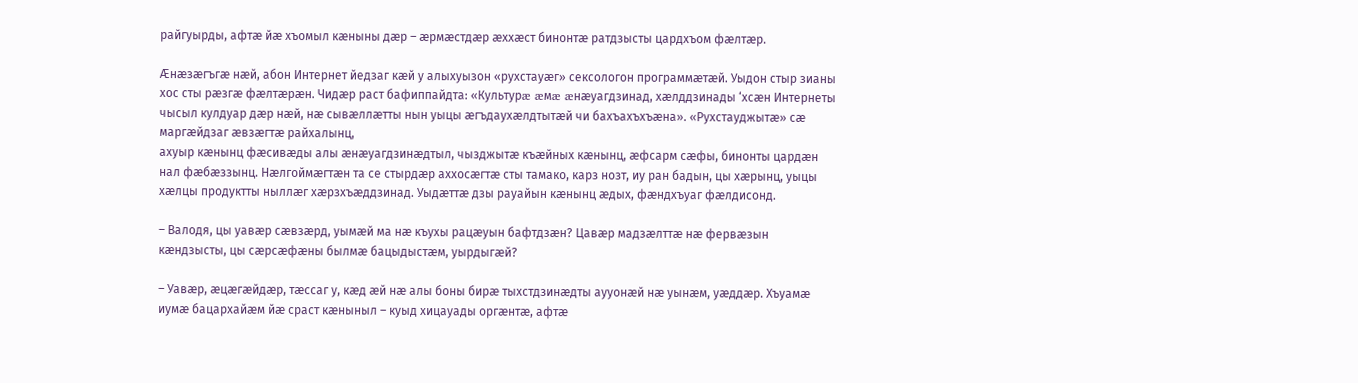райгуырды, афтæ йæ хъомыл кæныны дæр – æрмæстдæр æххæст бинонтæ ратдзысты цардхъом фæлтæр.

Æнæзæгъгæ нæй, абон Интернет йедзаг кæй у алыхуызон «рухстауæг» сексологон программæтæй. Уыдон стыр зианы хос сты рæзгæ фæлтæрæн. Чидæр раст бафиппайдта: «Культурæ æмæ æнæуагдзинад, хæлддзинады ‘хсæн Интернеты чысыл кулдуар дæр нæй, нæ сывæллæтты нын уыцы æгъдаухæлдтытæй чи бахъахъхъæна». «Рухстауджытæ» сæ маргæйдзаг æвзæгтæ райхалынц,
ахуыр кæнынц фæсивæды алы æнæуагдзинæдтыл, чызджытæ къæйных кæнынц, æфсарм сæфы, бинонты цардæн нал фæбæззынц. Нæлгоймæгтæн та се стырдæр аххосæгтæ сты тамако, карз нозт, иу ран бадын, цы хæрынц, уыцы хæлцы продуктты ныллæг хæрзхъæддзинад. Уыдæттæ дзы рауайын кæнынц æдых, фæндхъуаг фæлдисонд.

– Валодя, цы уавæр сæвзæрд, уымæй ма нæ къухы рацæуын бафтдзæн? Цавæр мадзæлттæ нæ фервæзын кæндзысты, цы сæрсæфæны былмæ бацыдыстæм, уырдыгæй?

– Уавæр, æцæгæйдæр, тæссаг у, кæд æй нæ алы боны бирæ тыхстдзинæдты аууонæй нæ уынæм, уæддæр. Хъуамæ иумæ бацархайæм йæ сраст кæныныл – куыд хицауады оргæнтæ, афтæ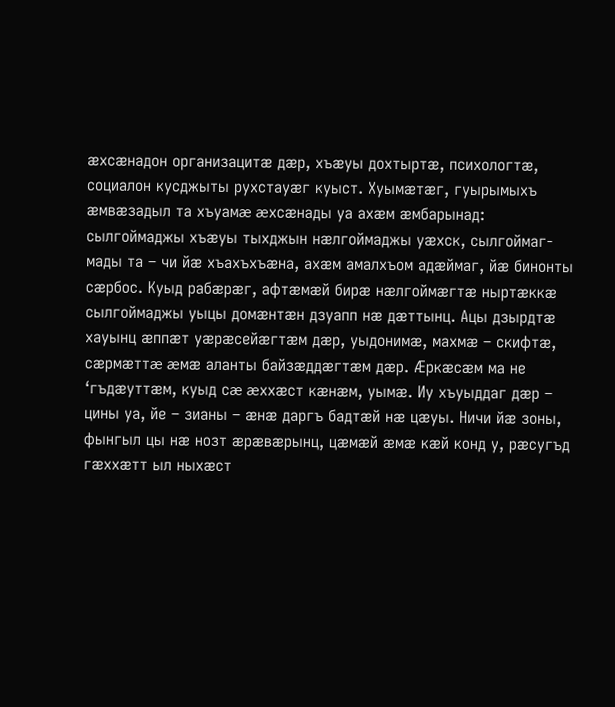æхсæнадон организацитæ дæр, хъæуы дохтыртæ, психологтæ, социалон кусджыты рухстауæг куыст. Хуымæтæг, гуырымыхъ æмвæзадыл та хъуамæ æхсæнады уа ахæм æмбарынад: сылгоймаджы хъæуы тыхджын нæлгоймаджы уæхск, сылгоймаг-мады та – чи йæ хъахъхъæна, ахæм амалхъом адæймаг, йæ бинонты сæрбос. Куыд рабæрæг, афтæмæй бирæ нæлгоймæгтæ ныртæккæ сылгоймаджы уыцы домæнтæн дзуапп нæ дæттынц. Ацы дзырдтæ хауынц æппæт уæрæсейæгтæм дæр, уыдонимæ, махмæ – скифтæ, сæрмæттæ æмæ аланты байзæддæгтæм дæр. Æркæсæм ма не ‘гъдæуттæм, куыд сæ æххæст кæнæм, уымæ. Иу хъуыддаг дæр – цины уа, йе – зианы – æнæ даргъ бадтæй нæ цæуы. Ничи йæ зоны, фынгыл цы нæ нозт æрæвæрынц, цæмæй æмæ кæй конд у, рæсугъд гæххæтт ыл ныхæст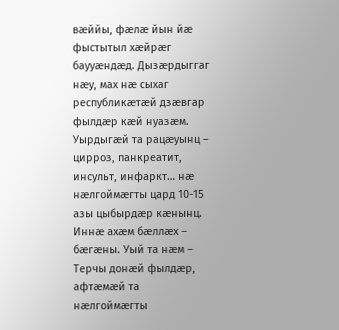вæййы, фæлæ йын йæ фыстытыл хæйрæг баууæндæд. Дызæрдыггаг нæу, мах нæ сыхаг республикæтæй дзæвгар фылдæр кæй нуазæм. Уырдыгæй та рацæуынц – цирроз, панкреатит, инсульт, инфаркт… нæ нæлгоймæгты цард 10-15 азы цыбырдæр кæнынц. Иннæ ахæм бæллæх – бæгæны. Уый та нæм – Терчы донæй фылдæр, афтæмæй та нæлгоймæгты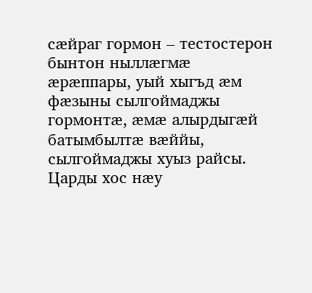сæйраг гормон – тестостерон бынтон ныллæгмæ æрæппары, уый хыгъд æм фæзыны сылгоймаджы гормонтæ, æмæ алырдыгæй батымбылтæ вæййы, сылгоймаджы хуыз райсы. Царды хос нæу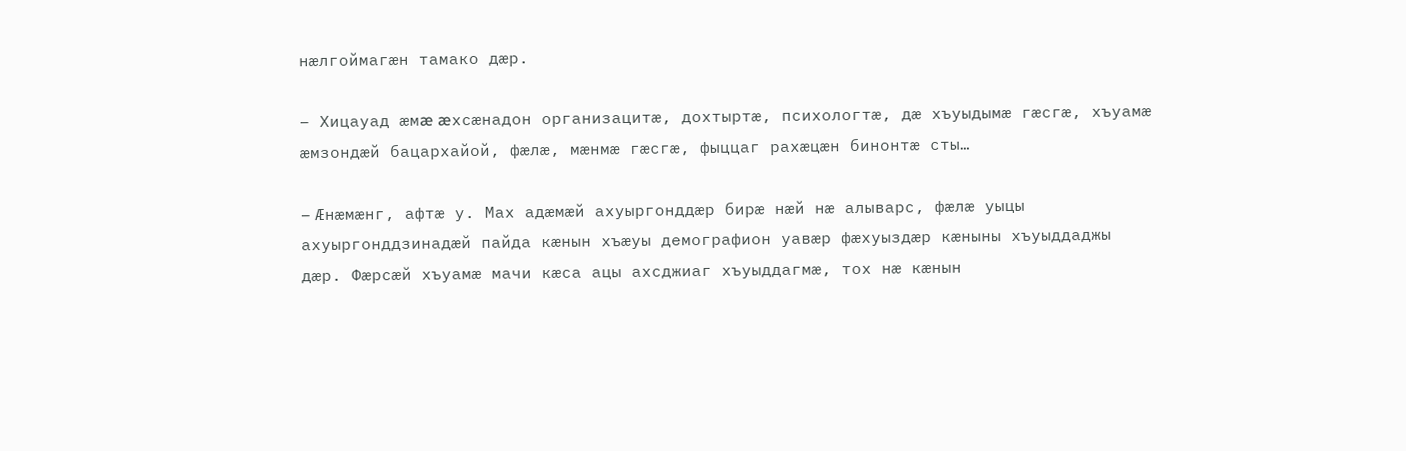нæлгоймагæн тамако дæр.

– Хицауад æмæ æхсæнадон организацитæ, дохтыртæ, психологтæ, дæ хъуыдымæ гæсгæ, хъуамæ æмзондæй бацархайой, фæлæ, мæнмæ гæсгæ, фыццаг рахæцæн бинонтæ сты…

– Æнæмæнг, афтæ у. Мах адæмæй ахуыргонддæр бирæ нæй нæ алыварс, фæлæ уыцы ахуыргонддзинадæй пайда кæнын хъæуы демографион уавæр фæхуыздæр кæныны хъуыддаджы дæр. Фæрсæй хъуамæ мачи кæса ацы ахсджиаг хъуыддагмæ, тох нæ кæнын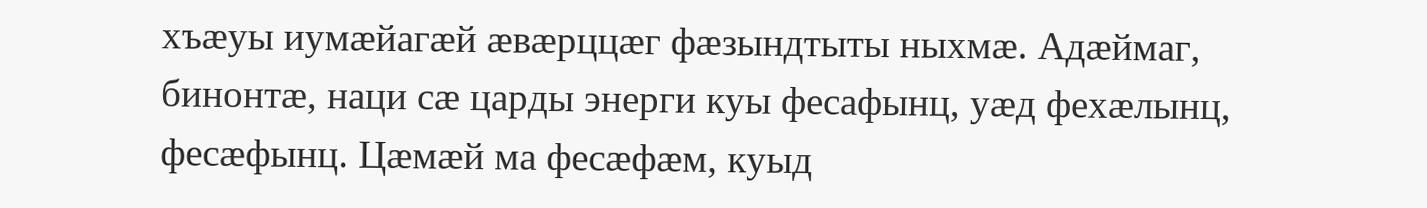хъæуы иумæйагæй æвæрццæг фæзындтыты ныхмæ. Адæймаг, бинонтæ, наци сæ царды энерги куы фесафынц, уæд фехæлынц, фесæфынц. Цæмæй ма фесæфæм, куыд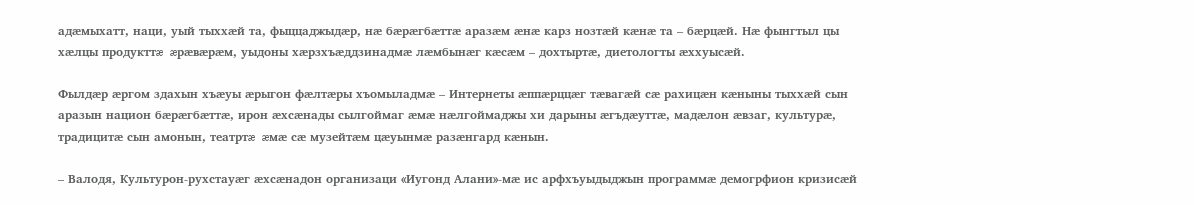адæмыхатт, наци, уый тыххæй та, фыццаджыдæр, нæ бæрæгбæттæ аразæм æнæ карз нозтæй кæнæ та – бæрцæй. Нæ фынгтыл цы хæлцы продукттæ æрæвæрæм, уыдоны хæрзхъæддзинадмæ лæмбынæг кæсæм – дохтыртæ, диетологты æххуысæй.

Фылдæр æргом здахын хъæуы æрыгон фæлтæры хъомыладмæ – Интернеты æппæрццæг тæвагæй сæ рахицæн кæныны тыххæй сын аразын национ бæрæгбæттæ, ирон æхсæнады сылгоймаг æмæ нæлгоймаджы хи дарыны æгъдæуттæ, мадæлон æвзаг, культурæ, традицитæ сын амонын, театртæ æмæ сæ музейтæм цæуынмæ разæнгард кæнын.

– Валодя, Культурон-рухстауæг æхсæнадон организаци «Иугонд Алани»-мæ ис арфхъуыдыджын программæ демогрфион кризисæй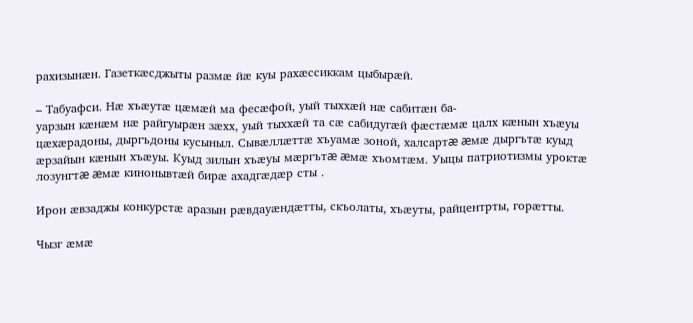рахизынæн. Газеткæсджыты размæ йæ куы рахæссиккам цыбырæй.

– Табуафси. Нæ хъæутæ цæмæй ма фесæфой, уый тыххæй нæ сабитæн ба-
уарзын кæнæм нæ райгуырæн зæхх, уый тыххæй та сæ сабидугæй фæстæмæ цалх кæнын хъæуы цæхæрадоны, дыргъдоны кусыныл. Сывæллæттæ хъуамæ зоной, халсартæ æмæ дыргътæ куыд æрзайын кæнын хъæуы. Куыд зилын хъæуы мæргътæ æмæ хъомтæм. Уыцы патриотизмы уроктæ лозунгтæ æмæ кинонывтæй бирæ ахадгæдæр сты .

Ирон æвзаджы конкурстæ аразын рæвдауæндæтты, скъолаты, хъæуты, райцентрты, горæтты.

Чызг æмæ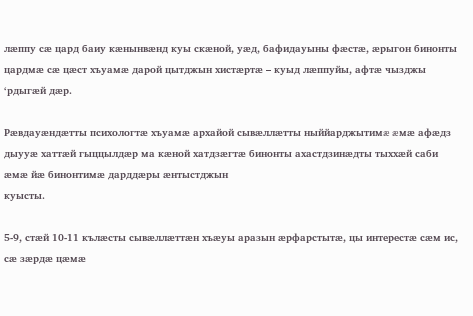лæппу сæ цард баиу кæнынвæнд куы скæной, уæд, бафидауыны фæстæ, æрыгон бинонты цардмæ сæ цæст хъуамæ дарой цытджын хистæртæ – куыд лæппуйы, афтæ чызджы ‘рдыгæй дæр.

Рæвдауæндæтты психологтæ хъуамæ архайой сывæллæтты ныййарджытимæ æмæ афæдз дыууæ хаттæй гыццылдæр ма кæной хатдзæгтæ бинонты ахастдзинæдты тыххæй саби æмæ йæ бинонтимæ дарддæры æнтыстджын
куысты.

5-9, стæй 10-11 кълæсты сывæллæттæн хъæуы аразын æрфарстытæ, цы интерестæ сæм ис, сæ зæрдæ цæмæ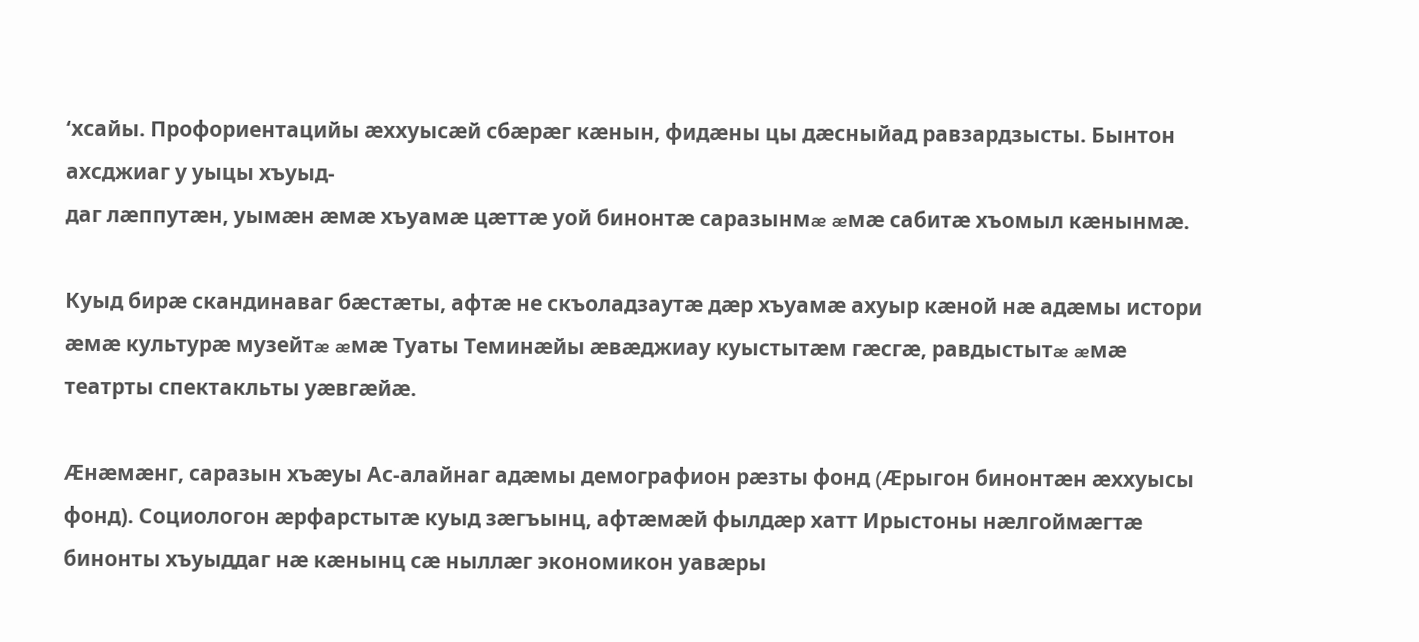‘хсайы. Профориентацийы æххуысæй сбæрæг кæнын, фидæны цы дæсныйад равзардзысты. Бынтон ахсджиаг у уыцы хъуыд-
даг лæппутæн, уымæн æмæ хъуамæ цæттæ уой бинонтæ саразынмæ æмæ сабитæ хъомыл кæнынмæ.

Куыд бирæ скандинаваг бæстæты, афтæ не скъоладзаутæ дæр хъуамæ ахуыр кæной нæ адæмы истори æмæ культурæ музейтæ æмæ Туаты Теминæйы æвæджиау куыстытæм гæсгæ, равдыстытæ æмæ театрты спектакльты уæвгæйæ.

Æнæмæнг, саразын хъæуы Ас-алайнаг адæмы демографион рæзты фонд (Æрыгон бинонтæн æххуысы фонд). Социологон æрфарстытæ куыд зæгъынц, афтæмæй фылдæр хатт Ирыстоны нæлгоймæгтæ бинонты хъуыддаг нæ кæнынц сæ ныллæг экономикон уавæры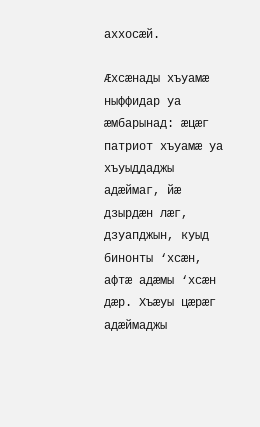аххосæй.

Æхсæнады хъуамæ ныффидар уа æмбарынад: æцæг патриот хъуамæ уа хъуыддаджы адæймаг, йæ дзырдæн лæг, дзуапджын, куыд бинонты ‘хсæн, афтæ адæмы ‘хсæн дæр. Хъæуы цæрæг адæймаджы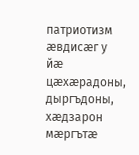патриотизм æвдисæг у йæ цæхæрадоны, дыргъдоны, хæдзарон мæргътæ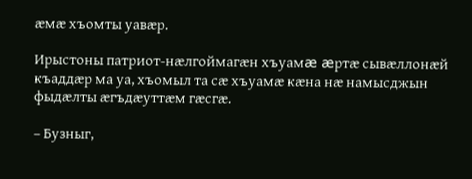æмæ хъомты уавæр.

Ирыстоны патриот-нæлгоймагæн хъуамæ æртæ сывæллонæй къаддæр ма уа, хъомыл та сæ хъуамæ кæна нæ намысджын фыдæлты æгъдæуттæм гæсгæ.

– Бузныг,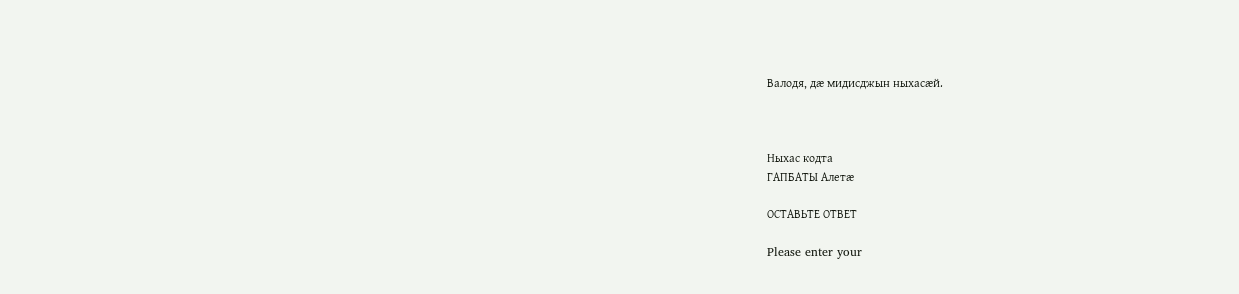Валодя, дæ мидисджын ныхасæй.



Ныхас кодта
ГАПБАТЫ Алетæ

ОСТАВЬТЕ ОТВЕТ

Please enter your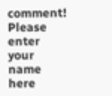comment!
Please enter your name here